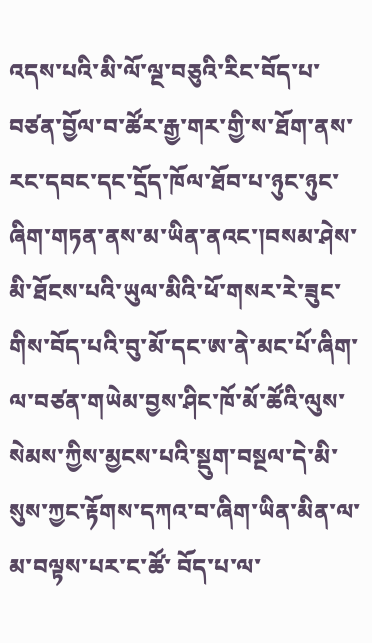འདས་པའི་མི་ལོ་ལྔ་བཅུའི་རིང་བོད་པ་བཙན་བྱོལ་བ་ཚོར་རྒྱ་གར་གྱི་ས་ཐོག་ནས་རང་དབང་དང་དྲོད་ཁོལ་ཐོབ་པ་ཉུང་ཉུང་ཞིག་གཏན་ནས་མ་ཡིན་ནའང་།བསམ་ཤེས་མི་ཐོངས་པའི་ཡུལ་མིའི་ཕོ་གསར་རེ་ཟུང་གིས་བོད་པའི་བུ་མོ་དང་ཨ་ནེ་མང་པོ་ཞིག་ལ་བཙན་གཡེམ་བྱས་ཤིང་ཁོ་མོ་ཚོའི་ལུས་སེམས་ཀྱིས་མྱངས་པའི་སྡུག་བསྔལ་དེ་མི་སུས་ཀྱང་རྟོགས་དཀའ་བ་ཞིག་ཡིན་མིན་ལ་མ་བལྟས་པར་ང་ཚོ་ བོད་པ་ལ་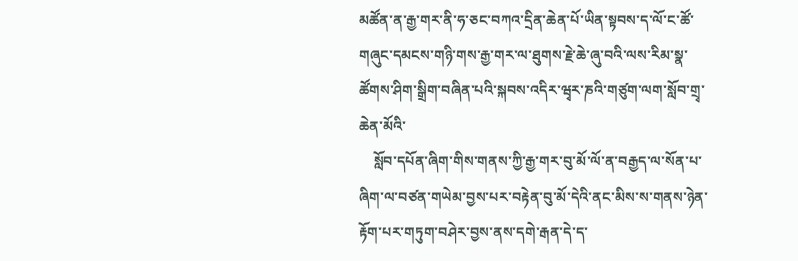མཚོན་ན་རྒྱ་གར་ནི་ཧ་ཅང་བཀའ་དྲིན་ཆེན་པོ་ཡིན་སྟབས་ད་ལོ་ང་ཚོ་གཞུང་དམངས་གཉི་གས་རྒྱ་གར་ལ་ཐུགས་རྗེ་ཆེ་ཞུ་བའི་ལས་རིམ་སྣ་ཚོགས་ཤིག་སྒྲིག་བཞིན་པའི་སྐབས་འདིར་ཝྭར་ཎའི་གཙུག་ལག་སློབ་གྲྭ་ཆེན་མོའི་
    སློབ་དཔོན་ཞིག་གིས་གནས་ཀྱི་རྒྱ་གར་བུ་མོ་ལོ་ན་བརྒྱད་ལ་སོན་པ་ཞིག་ལ་བཙན་གཡེམ་བྱས་པར་བརྟེན་བུ་མོ་དེའི་ནང་མིས་ས་གནས་ཉེན་རྟོག་པར་གཏུག་བཤེར་བྱས་ནས་དགེ་རྒན་དེ་ད་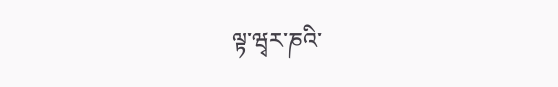ལྟ་ཝྭར་ཎའི་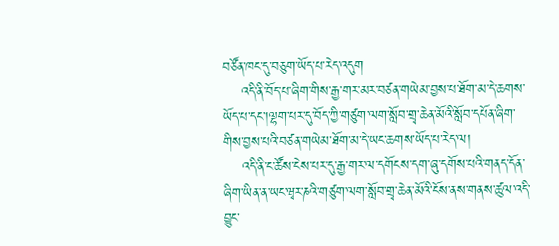བཙོན་ཁང་དུ་བཅུག་ཡོད་པ་རེད་འདུག
    འདི་ནི་བོད་པ་ཞིག་གིས་རྒྱ་གར་མར་བཙན་གཡེམ་བྱས་པ་ཐོག་མ་དེ་ཆགས་ཡོད་པ་དང་།ལྷག་པར་དུ་བོད་ཀྱི་གཙུག་ལག་སློབ་གྲྭ་ཆེན་མོའི་སློབ་དཔོན་ཞིག་གིས་བྱས་པའི་བཙན་གཡེམ་ཐོག་མ་དེ་ཡང་ཆགས་ཡོད་པ་རེད་ལ།
    འདི་ནི་ང་ཚོས་ངེས་པར་དུ་རྒྱ་གར་ལ་དགོངས་དག་ཞུ་དགོས་པའི་གནད་དོན་ཞིག་ཡིན་ན་ཡང་ཝྭར་ཎའི་གཙུག་ལག་སློབ་གྲྭ་ཆེན་མོའི་ངོས་ནས་གནས་ཚུལ་འདི་བྱུང་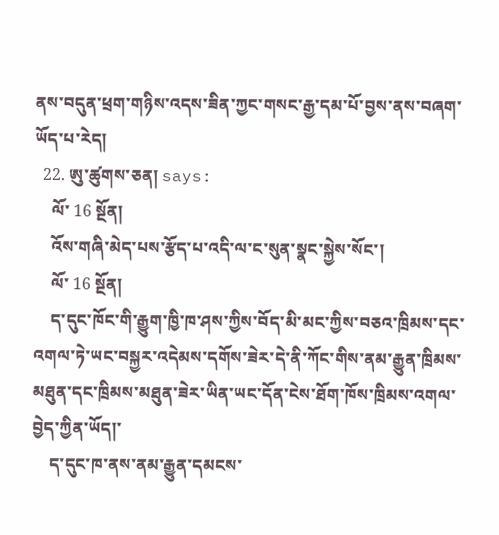ནས་བདུན་ཕྲག་གཉིས་འདས་ཟིན་ཀྱང་གསང་རྒྱ་དམ་པོ་བྱས་ནས་བཞག་ཡོད་པ་རེད།
  22. ཨུ་ཚུགས་ཅན། says:
    ལོ་ 16 སྔོན།
    འོས་གཞི་མེད་པས་རྩོད་པ་འདི་ལ་ང་སུན་སྣང་སྐྱེས་སོང་།
    ལོ་ 16 སྔོན།
    ད་དུང་ཁོང་གི་རྒྱུག་ཁྱི་ཁ་ཤས་ཀྱིས་བོད་མི་མང་ཀྱིས་བཅའ་ཁྲིམས་དང་འགལ་ཏེ་ཡང་བསྐྱར་འདེམས་དགོས་ཟེར་དེ་ནི་ཀོང་གིས་ནམ་རྒྱུན་ཁྲིམས་མཐུན་དང་ཁྲིམས་མཐུན་ཟེར་ཡིན་ཡང་དོན་ངེས་ཐོག་ཁོས་ཁྲིམས་འགལ་བྱེད་ཀྱིན་ཡོད།་
    ད་དུང་ཁ་ནས་ནམ་རྒྱུན་དམངས་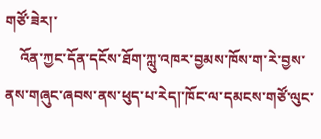གཙོ་ཟེར།་
    འོན་ཀྱང་དོན་དངོས་ཐོག་ཀླུ་འཁར་བྱམས་ཁོས་ག་རེ་བྱས་ནས་གཞུང་ཞབས་ནས་ཕུད་པ་རེད།་ཁོང་ལ་དམངས་གཙོ་ལུང་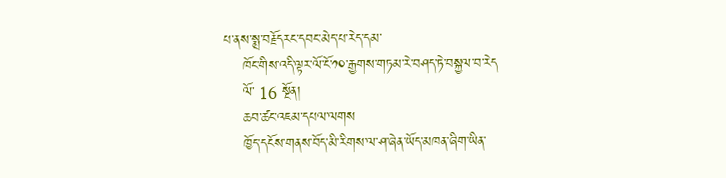པ་ནས་སྨྲ་བརྗོདརང་དབང་མེད་པ་རེད་དམ་
    ཁོང་གིས་འདི་ལྟར་ལོ་ངོ་༡༠་རྒྱགས་གཏམ་རེ་བཤད་ཏེ་བསྐྱལ་བ་རེད
    ལོ་ 16 སྔོན།
    ཆབ་ཚང་འཇམ་དཔལ་ལགས
    ཁྱོད་དངོས་གནས་བོད་མི་རིགས་ལ་ཤ་ཞེན་ཡོད་མཁན་ཞིག་ཡིན་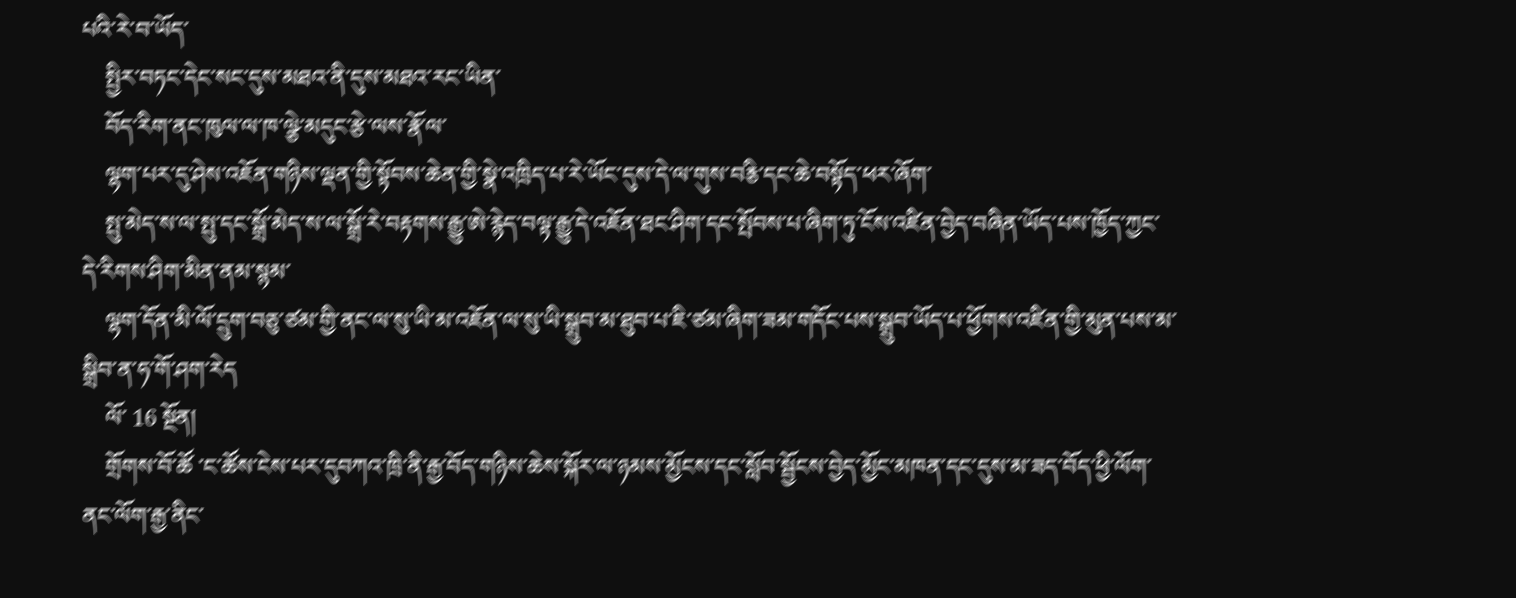པའི་རེ་བ་ཡོད་
    སྤྱིར་བཏང་དེང་སང་དུས་མཐའ་ནི་དུས་མཐའ་རང་ཡིན་
    བོད་རིག་ནང་ཁུལ་ལ་ཁ་ལྩེ་མདུང་རྩེ་ལས་རྣོ་ལ་
    ལྷག་པར་དུ་ཤེས་འཇོན་གཉིས་ལྡན་གྱི་སྟོབས་ཆེན་གྱི་སྣེ་འཁྲིད་པ་རེ་ཡོང་དུས་དེ་ལ་གུས་བརྕི་དང་ཆེ་བསྟོད་ཕར་ཞོག་
    སྤུ་མེད་ས་ལ་སྤུ་དང་སྒྲོ་མེད་ས་ལ་སྒྲོ་རེ་བརྟགས་རྒྱུ་ཨེ་རྙེད་བལྟ་རྒྱུ་དེ་འཇོན་ཐང་ཤིག་དང་སྤོབས་པ་ཞིག་ཏུ་ངོས་འཛིན་བྱེད་བཞིན་ཡོད་པས་ཁྱོད་ཀྱང་དེ་རིགས་ཤིག་མིན་ནམ་སྙམ་
    ལྷག་དོན་མི་ལོ་དྲུག་བཅུ་ཙམ་གྱི་ནང་ལ་སུ་ཡི་མ་འཇོན་ལ་སུ་ཡི་སྒྲུབ་མ་ཐུབ་པ་ཇི་ཙམ་ཞིག་ཟམ་གདོང་པས་སྒྲུབ་ཡོད་པ་ཕྱོགས་འཛིན་གྱི་མུན་པས་མ་སྒྲིབ་ན་ཧ་གོ་ཤག་རེད
    ལོ་ 16 སྔོན།
    གྲོགས་བོ་ཚོ ་ང་ཚོས་ངེས་པར་དུབཀའ་ཁྲི་ནི་རྒྱ་བོད་གཉིས་ཆེས་སྐོར་ལ་ཉམས་མྱོངས་དང་སློབ་སྦྱོངས་བྱེད་མྱོང་མཁན་དང་དུས་མ་ཟད་བོད་ཕྱི་ལོག་ནང་ལོག་རྒྱ་ནིང་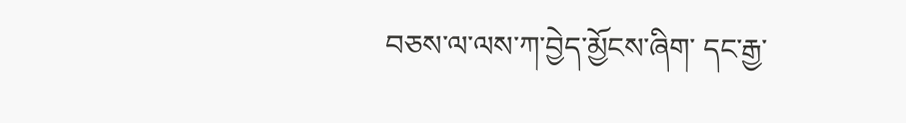བཅས་ལ་ལས་ཀ་བྱེད་མྱོངས་ཞིག་ དང་རྒྱ་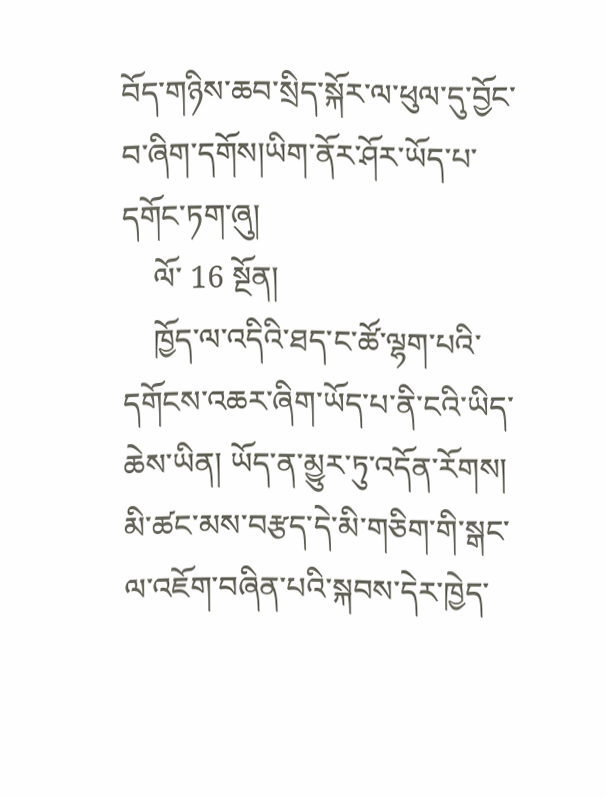བོད་གཉིས་ཆབ་སྲིད་སྐོར་ལ་ཕུལ་དུ་བྱོང་བ་ཞིག་དགོས།ཡིག་ནོར་ཤོར་ཡོད་པ་དགོང་ཏག་ཞུ།
    ལོ་ 16 སྔོན།
    ཁྱོད་ལ་འདིའི་ཐད་ང་ཚོ་ལྷག་པའི་དགོངས་འཆར་ཞིག་ཡོད་པ་ནི་ངའི་ཡིད་ཆེས་ཡིན། ཡོད་ན་མྱུར་ཏུ་འདོན་རོགས། མི་ཚང་མས་བརྩད་དེ་མི་གཅིག་གི་སྒང་ལ་འཇོག་བཞིན་པའི་སྐབས་དེར་ཁྱེད་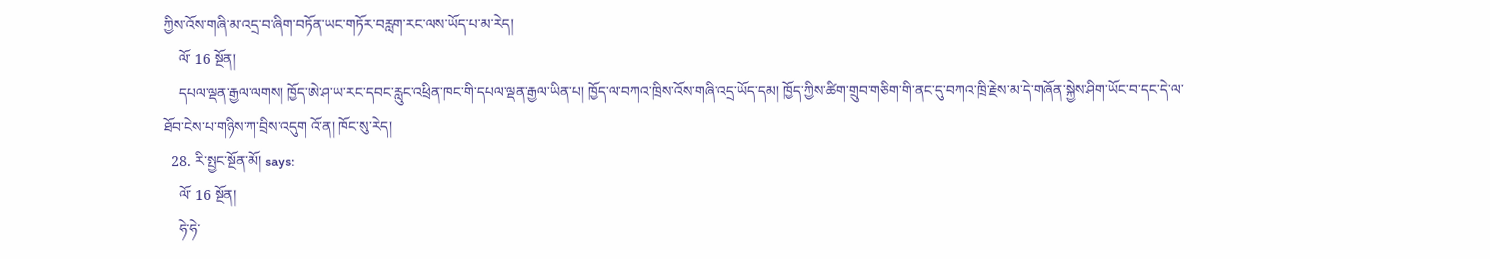ཀྱིས་འོས་གཞི་མ་འདྲ་བ་ཞིག་བཏོན་ཡང་གཏོར་བརླག་རང་ལས་ཡོད་པ་མ་རེད།
    ལོ་ 16 སྔོན།
    དཔལ་ལྡན་རྒྱལ་ལགས། ཁྱོད་ཨེ་ཤ་ཡ་རང་དབང་རླུང་འཕྲིན་ཁང་གི་དཔལ་ལྡན་རྒྱལ་ཡིན་པ། ཁྱོད་ལ་བཀའ་ཁྲིས་འོས་གཞི་འདྲ་ཡོད་དམ། ཁྱོད་ཀྱིས་ཚིག་གྲུབ་གཅིག་གི་ནང་དུ་བཀའ་ཁྲི་རྗེས་མ་དེ་གཞོན་སྐྱེས་ཤིག་ཡོང་བ་དང་དེ་ལ་ཐོབ་ངེས་པ་གཉིས་ཀ་བྲིས་འདུག འོ་ན། ཁོང་སུ་རེད།
  28. རི་སྤྱང་སྔོན་མོ། says:
    ལོ་ 16 སྔོན།
    ཧེ་ཧེ་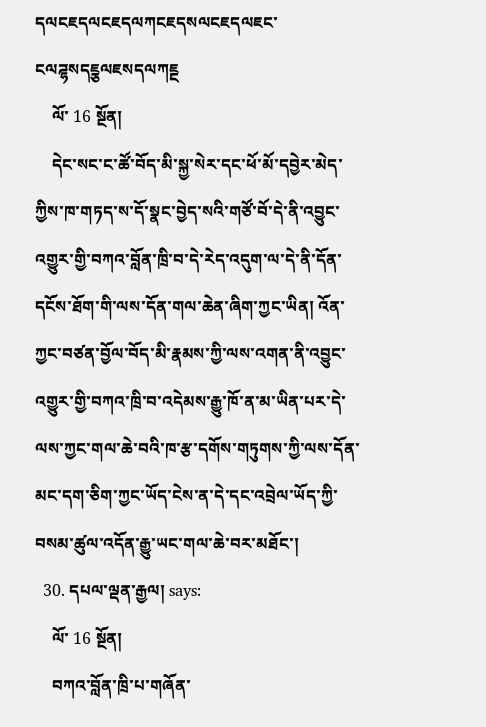དལངཇདལངཇདལཀངཇདསལངཇདལཇང་ངལཌྷསདཇྕལཇསདལཀཇྔ
    ལོ་ 16 སྔོན།
    དེང་སང་ང་ཚོ་བོད་མི་སྐྱ་སེར་དང་ཕོ་མོ་དབྱེར་མེད་ཀྱིས་ཁ་གཏད་ས་དོ་སྣང་བྱེད་སའི་གཙོ་བོ་དེ་ནི་འབྱུང་འགྱུར་གྱི་བཀའ་བློན་ཁྲི་བ་དེ་རེད་འདུག་ལ་དེ་ནི་དོན་དངོས་ཐོག་གི་ལས་དོན་གལ་ཆེན་ཞིག་ཀྱང་ཡིན། འོན་ཀྱང་བཙན་བྱོལ་བོད་མི་རྣམས་ཀྱི་ལས་འགན་ནི་འབྱུང་འགྱུར་གྱི་བཀའ་ཁྲི་བ་འདེམས་རྒྱུ་ཁོ་ན་མ་ཡིན་པར་དེ་ལས་ཀྱང་གལ་ཆེ་བའི་ཁ་རྩ་དགོས་གཏུགས་ཀྱི་ལས་དོན་མང་དག་ཅིག་ཀྱང་ཡོད་ངེས་ན་དེ་དང་འབྲེལ་ཡོད་ཀྱི་བསམ་ཚུལ་འདོན་རྒྱུ་ཡང་གལ་ཆེ་བར་མཐོང་།
  30. དཔལ་ལྡན་རྒྱལ། says:
    ལོ་ 16 སྔོན།
    བཀའ་བློན་ཁྲི་པ་གཞོན་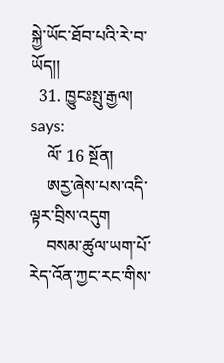སྐྱེ་ཡོང་ཐོབ་པའི་རེ་བ་ཡོད།།
  31. ཁྱུངཿསྤུ་རྒྱལ། says:
    ལོ་ 16 སྔོན།
    ཨརྱ་ཞེས་པས་འདི་ལྟར་བྲིས་འདུག
    བསམ་ཚུལ་ཡག་པོ་རེད་འོན་ཀྱང་རང་གིས་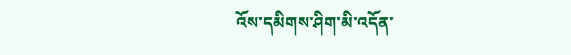འོས་དམིགས་ཤིག་མི་འདོན་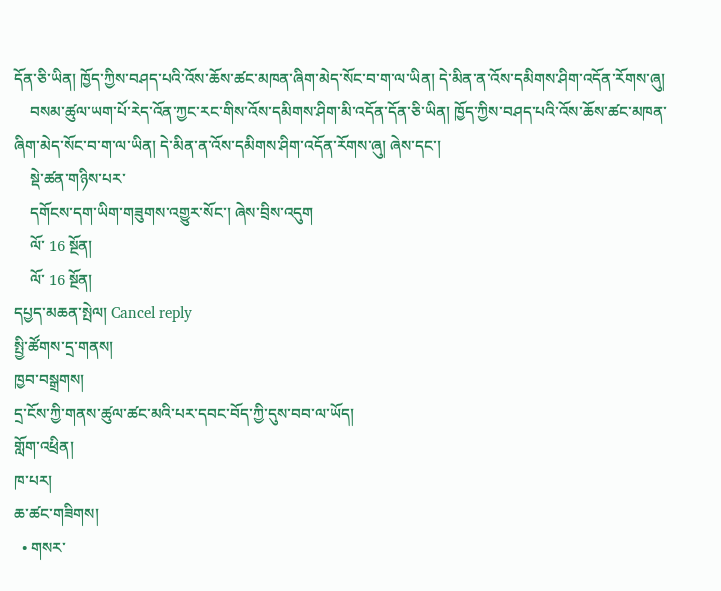དོན་ཅི་ཡིན། ཁྱོད་ཀྱིས་བཤད་པའི་འོས་ཆོས་ཚང་མཁན་ཞིག་མེད་སོང་བ་ག་ལ་ཡིན། དེ་མིན་ན་འོས་དམིགས་ཤིག་འདོན་རོགས་ཞུ།
    བསམ་ཚུལ་ཡག་པོ་རེད་འོན་ཀྱང་རང་གིས་འོས་དམིགས་ཤིག་མི་འདོན་དོན་ཅི་ཡིན། ཁྱོད་ཀྱིས་བཤད་པའི་འོས་ཆོས་ཚང་མཁན་ཞིག་མེད་སོང་བ་ག་ལ་ཡིན། དེ་མིན་ན་འོས་དམིགས་ཤིག་འདོན་རོགས་ཞུ། ཞེས་དང་།
    སྡེ་ཚན་གཉིས་པར་
    དགོངས་དག་ཡིག་གཟུགས་འགྱུར་སོང་། ཞེས་བྲིས་འདུག
    ལོ་ 16 སྔོན།
    ལོ་ 16 སྔོན།
དཔྱད་མཆན་སྤེལ། Cancel reply
སྤྱི་ཚོགས་དྲ་གནས།
ཁྱབ་བསྒྲགས།
དྲ་ངོས་ཀྱི་གནས་ཚུལ་ཚང་མའི་པར་དབང་བོད་ཀྱི་དུས་བབ་ལ་ཡོད།
གློག་འཕྲིན།
ཁ་པར།
ཆ་ཚང་གཟིགས།
  • གསར་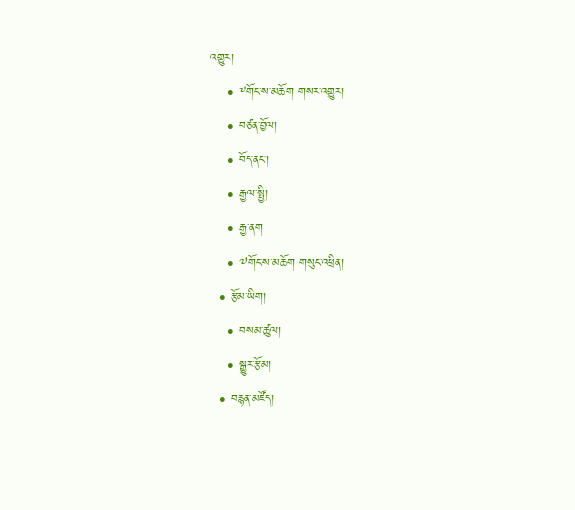འགྱུར།
    • ༸གོང་ས་མཆོག གསར་འགྱུར།
    • བཙན་བྱོལ།
    • བོད་ནང་།
    • རྒྱལ་སྤྱི།
    • རྒྱ་ནག
    • ༧གོང་ས་མཆོག གསུང་འཕྲིན།
  • རྩོམ་ཡིག།
    • བསམ་ཚུལ།
    • སྒྱུར་རྩོམ།
  • བརྙན་མཛོད།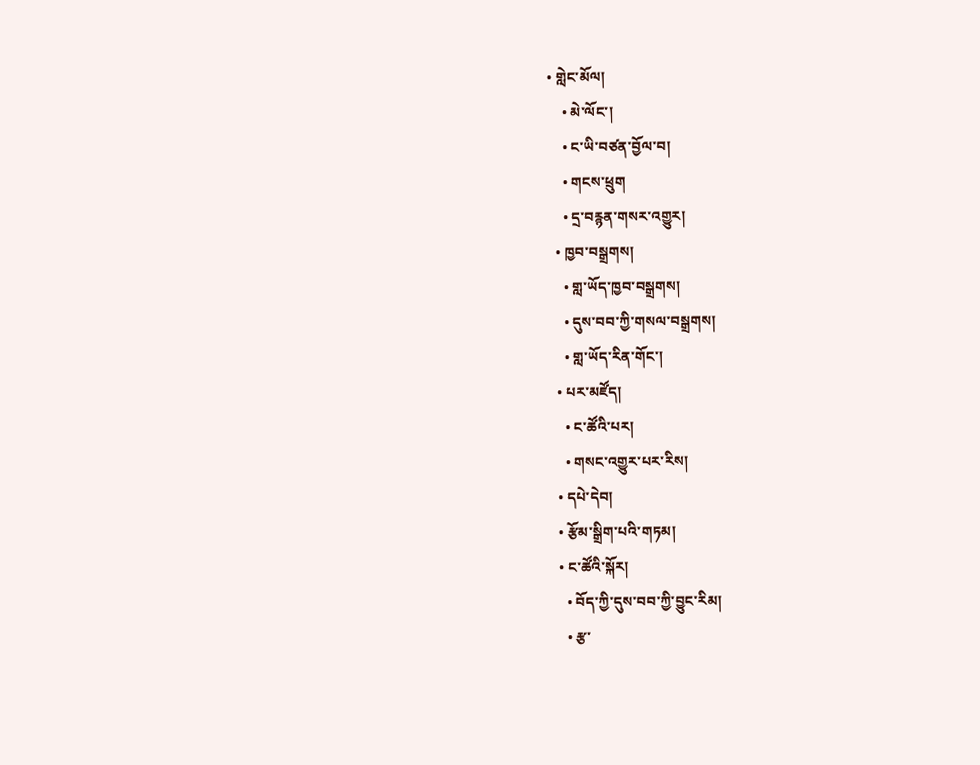• གླེང་མོལ།
    • མེ་ལོང་།
    • ང་ཡི་བཙན་བྱོལ་བ།
    • གངས་ཕྲུག
    • དྲ་བརྙན་གསར་འགྱུར།
  • ཁྱབ་བསྒྲགས།
    • གླ་ཡོད་ཁྱབ་བསྒྲགས།
    • དུས་བབ་ཀྱི་གསལ་བསྒྲགས།
    • གླ་ཡོད་རིན་གོང་།
  • པར་མཛོད།
    • ང་ཚོའི་པར།
    • གསང་འགྱུར་པར་རིས།
  • དཔེ་དེབ།
  • རྩོམ་སྒྲིག་པའི་གཏམ།
  • ང་ཚོའི་སྐོར།
    • བོད་ཀྱི་དུས་བབ་ཀྱི་བྱུང་རིམ།
    • རྩ་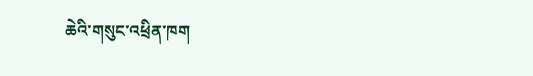ཆེའི་གསུང་འཕྲིན་ཁག